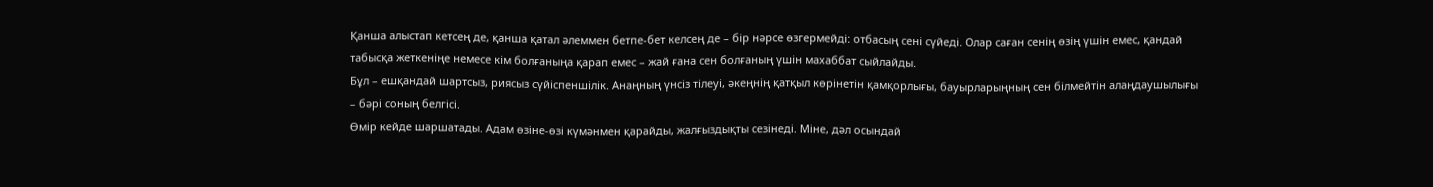Қанша алыстап кетсең де, қанша қатал әлеммен бетпе-бет келсең де – бір нәрсе өзгермейді: отбасың сені сүйеді. Олар саған сенің өзің үшін емес, қандай табысқа жеткеніңе немесе кім болғаныңа қарап емес – жай ғана сен болғаның үшін махаббат сыйлайды.
Бұл – ешқандай шартсыз, риясыз сүйіспеншілік. Анаңның үнсіз тілеуі, әкеңнің қатқыл көрінетін қамқорлығы, бауырларыңның сен білмейтін алаңдаушылығы – бәрі соның белгісі.
Өмір кейде шаршатады. Адам өзіне-өзі күмәнмен қарайды, жалғыздықты сезінеді. Міне, дәл осындай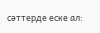сәттерде еске ал: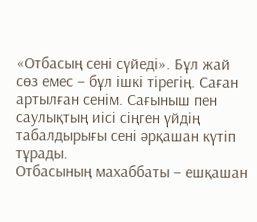«Отбасың сені сүйеді». Бұл жай сөз емес – бұл ішкі тірегің. Саған артылған сенім. Сағыныш пен саулықтың иісі сіңген үйдің табалдырығы сені әрқашан күтіп тұрады.
Отбасының махаббаты – ешқашан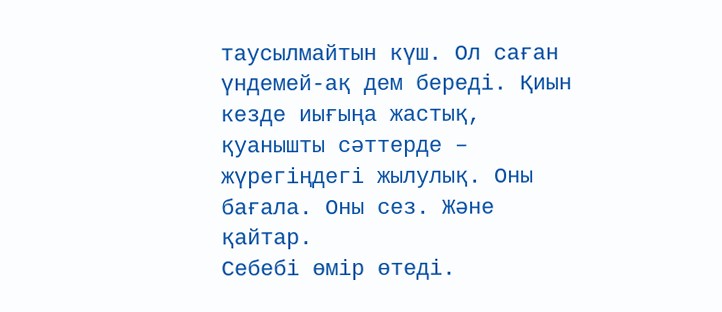таусылмайтын күш. Ол саған үндемей-ақ дем береді. Қиын кезде иығыңа жастық, қуанышты сәттерде – жүрегіңдегі жылулық. Оны бағала. Оны сез. Және қайтар.
Себебі өмір өтеді.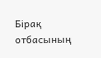Бірақ отбасының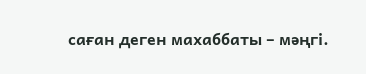саған деген махаббаты – мәңгі.